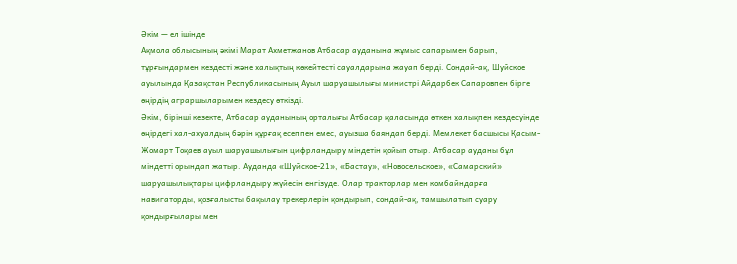Әкім — ел ішінде
Ақмола облысының әкімі Марат Ахметжанов Атбасар ауданына жұмыс сапарымен барып, тұрғындармен кездесті және халықтың көкейтесті сауалдарына жауап берді. Сондай-ақ, Шуйское ауылында Қазақстан Республикасының Ауыл шаруашылығы министрі Айдарбек Сапаровпен бірге өңірдің аграршыларымен кездесу өткізді.
Әкім, бірінші кезекте, Атбасар ауданының орталығы Атбасар қаласында өткен халықпен кездесуінде өңірдегі хал-ахуалдың бәрін құрғақ есеппен емес, ауызша баяндап берді. Мемлекет басшысы Қасым-Жомарт Тоқаев ауыл шаруашылығын цифрландыру міндетін қойып отыр. Атбасар ауданы бұл міндетті орындап жатыр. Ауданда «Шуйское-21», «Бастау», «Новосельское», «Самарский» шаруашылықтары цифрландыру жүйесін енгізуде. Олар тракторлар мен комбайндарға навигаторды, қозғалысты бақылау трекерлерін қондырып, сондай-ақ, тамшылатып суару қондырғылары мен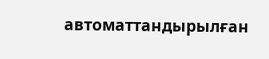автоматтандырылған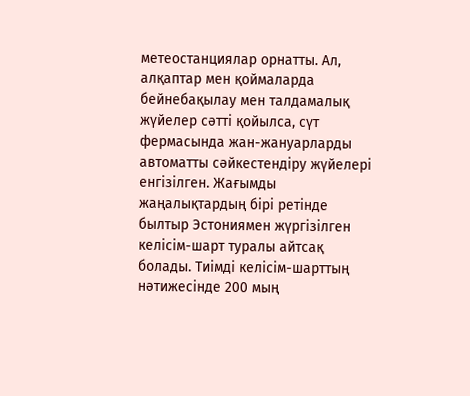метеостанциялар орнатты. Ал, алқаптар мен қоймаларда бейнебақылау мен талдамалық жүйелер сәтті қойылса, сүт фермасында жан-жануарларды автоматты сәйкестендіру жүйелері енгізілген. Жағымды жаңалықтардың бірі ретінде былтыр Эстониямен жүргізілген келісім-шарт туралы айтсақ болады. Тиімді келісім-шарттың нәтижесінде 200 мың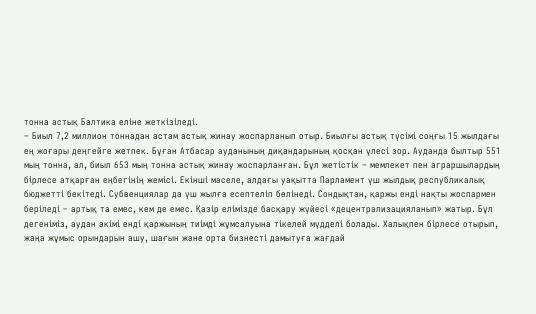тонна астық Балтика еліне жеткізіледі.
– Биыл 7,2 миллион тоннадан астам астық жинау жоспарланып отыр. Биылғы астық түсімі соңғы 15 жылдағы ең жоғары деңгейге жетпек. Бұған Атбасар ауданының диқандарының қосқан үлесі зор. Ауданда былтыр 551 мың тонна, ал, биыл 653 мың тонна астық жинау жоспарланған. Бұл жетістік – мемлекет пен аграршылардың бірлесе атқарған еңбегінің жемісі. Екінші мәселе, алдағы уақытта Парламент үш жылдық республикалық бюджетті бекітеді. Субвенциялар да үш жылға есептеліп бөлінеді. Сондықтан, қаржы енді нақты жоспармен беріледі – артық та емес, кем де емес. Қазір елімізде басқару жүйесі «децентрализацияланып» жатыр. Бұл дегеніміз, аудан әкімі енді қаржының тиімді жұмсалуына тікелей мүдделі болады. Халықпен бірлесе отырып, жаңа жұмыс орындарын ашу, шағын және орта бизнесті дамытуға жағдай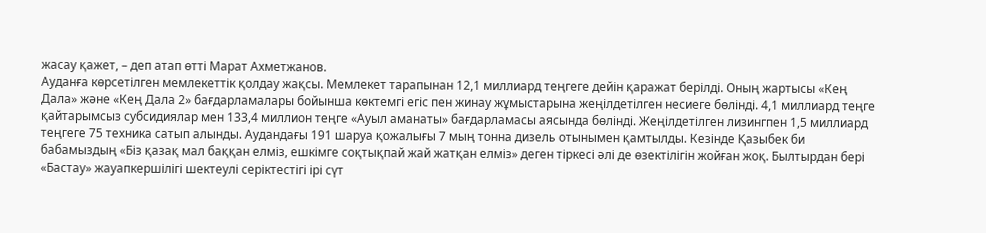жасау қажет, – деп атап өтті Марат Ахметжанов.
Ауданға көрсетілген мемлекеттік қолдау жақсы. Мемлекет тарапынан 12,1 миллиард теңгеге дейін қаражат берілді. Оның жартысы «Кең Дала» және «Кең Дала 2» бағдарламалары бойынша көктемгі егіс пен жинау жұмыстарына жеңілдетілген несиеге бөлінді. 4,1 миллиард теңге қайтарымсыз субсидиялар мен 133,4 миллион теңге «Ауыл аманаты» бағдарламасы аясында бөлінді. Жеңілдетілген лизингпен 1,5 миллиард теңгеге 75 техника сатып алынды. Аудандағы 191 шаруа қожалығы 7 мың тонна дизель отынымен қамтылды. Кезінде Қазыбек би бабамыздың «Біз қазақ мал баққан елміз, ешкімге соқтықпай жай жатқан елміз» деген тіркесі әлі де өзектілігін жойған жоқ. Былтырдан бері «Бастау» жауапкершілігі шектеулі серіктестігі ірі сүт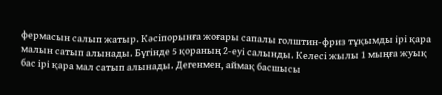фермасын салып жатыр. Кәсіпорынға жоғары сапалы голштин-фриз тұқымды ірі қара малын сатып алынады. Бүгінде 5 қораның 2-еуі салынды. Келесі жылы 1 мыңға жуық бас ірі қара мал сатып алынады. Дегенмен, аймақ басшысы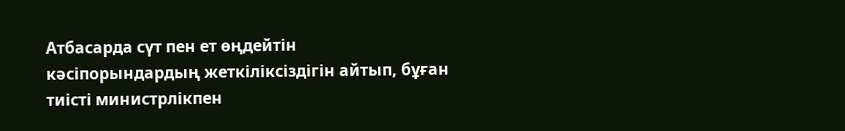Атбасарда сүт пен ет өңдейтін кәсіпорындардың жеткіліксіздігін айтып, бұған тиісті министрлікпен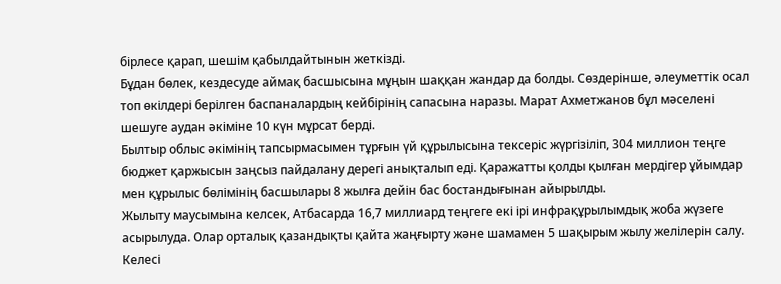бірлесе қарап, шешім қабылдайтынын жеткізді.
Бұдан бөлек, кездесуде аймақ басшысына мұңын шаққан жандар да болды. Сөздерінше, әлеуметтік осал топ өкілдері берілген баспаналардың кейбірінің сапасына наразы. Марат Ахметжанов бұл мәселені шешуге аудан әкіміне 10 күн мұрсат берді.
Былтыр облыс әкімінің тапсырмасымен тұрғын үй құрылысына тексеріс жүргізіліп, 304 миллион теңге бюджет қаржысын заңсыз пайдалану дерегі анықталып еді. Қаражатты қолды қылған мердігер ұйымдар мен құрылыс бөлімінің басшылары 8 жылға дейін бас бостандығынан айырылды.
Жылыту маусымына келсек, Атбасарда 16,7 миллиард теңгеге екі ірі инфрақұрылымдық жоба жүзеге асырылуда. Олар орталық қазандықты қайта жаңғырту және шамамен 5 шақырым жылу желілерін салу. Келесі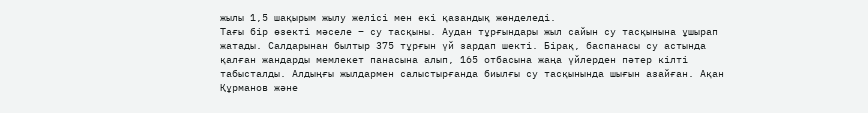жылы 1,5 шақырым жылу желісі мен екі қазандық жөнделеді.
Тағы бір өзекті мәселе – су тасқыны. Аудан тұрғындары жыл сайын су тасқынына ұшырап жатады. Салдарынан былтыр 375 тұрғын үй зардап шекті. Бірақ, баспанасы су астында қалған жандарды мемлекет панасына алып, 165 отбасына жаңа үйлерден пәтер кілті табысталды. Алдыңғы жылдармен салыстырғанда биылғы су тасқынында шығын азайған. Ақан Құрманов және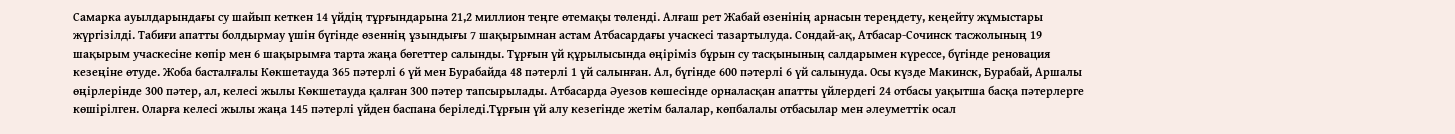Самарка ауылдарындағы су шайып кеткен 14 үйдің тұрғындарына 21,2 миллион теңге өтемақы төленді. Алғаш рет Жабай өзенінің арнасын тереңдету, кеңейту жұмыстары жүргізілді. Табиғи апатты болдырмау үшін бүгінде өзеннің ұзындығы 7 шақырымнан астам Атбасардағы учаскесі тазартылуда. Сондай-ақ, Атбасар-Сочинск тасжолының 19 шақырым учаскесіне көпір мен 6 шақырымға тарта жаңа бөгеттер салынды. Тұрғын үй құрылысында өңіріміз бұрын су тасқынының салдарымен күрессе, бүгінде реновация кезеңіне өтуде. Жоба басталғалы Көкшетауда 365 пәтерлі 6 үй мен Бурабайда 48 пәтерлі 1 үй салынған. Ал, бүгінде 600 пәтерлі 6 үй салынуда. Осы күзде Макинск, Бурабай, Аршалы өңірлерінде 300 пәтер, ал, келесі жылы Көкшетауда қалған 300 пәтер тапсырылады. Атбасарда Әуезов көшесінде орналасқан апатты үйлердегі 24 отбасы уақытша басқа пәтерлерге көшірілген. Оларға келесі жылы жаңа 145 пәтерлі үйден баспана беріледі.Тұрғын үй алу кезегінде жетім балалар, көпбалалы отбасылар мен әлеуметтік осал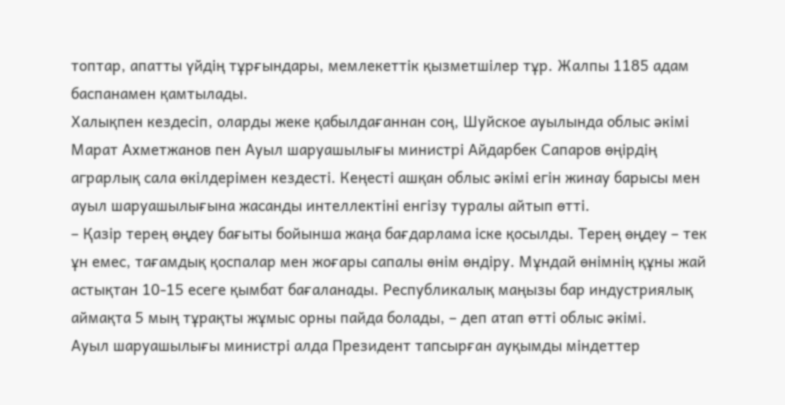топтар, апатты үйдің тұрғындары, мемлекеттік қызметшілер тұр. Жалпы 1185 адам баспанамен қамтылады.
Халықпен кездесіп, оларды жеке қабылдағаннан соң, Шуйское ауылында облыс әкімі Марат Ахметжанов пен Ауыл шаруашылығы министрі Айдарбек Сапаров өңірдің аграрлық сала өкілдерімен кездесті. Кеңесті ашқан облыс әкімі егін жинау барысы мен ауыл шаруашылығына жасанды интеллектіні енгізу туралы айтып өтті.
– Қазір терең өңдеу бағыты бойынша жаңа бағдарлама іске қосылды. Терең өңдеу – тек ұн емес, тағамдық қоспалар мен жоғары сапалы өнім өндіру. Мұндай өнімнің құны жай астықтан 10-15 есеге қымбат бағаланады. Республикалық маңызы бар индустриялық аймақта 5 мың тұрақты жұмыс орны пайда болады, – деп атап өтті облыс әкімі.
Ауыл шаруашылығы министрі алда Президент тапсырған ауқымды міндеттер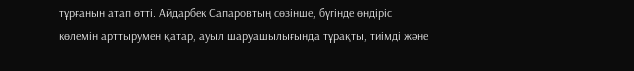тұрғанын атап өтті. Айдарбек Сапаровтың сөзінше, бүгінде өндіріс көлемін арттырумен қатар, ауыл шаруашылығында тұрақты, тиімді және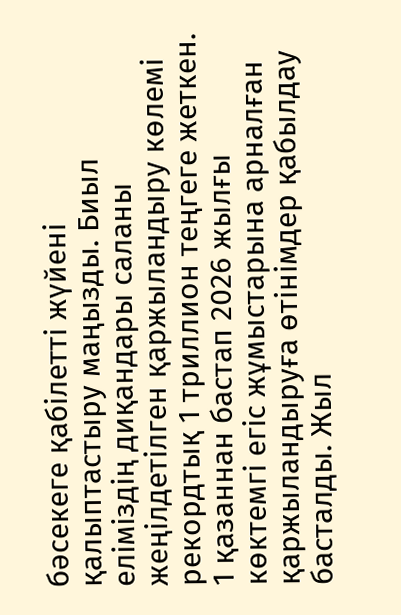бәсекеге қабілетті жүйені қалыптастыру маңызды. Биыл еліміздің диқандары саланы жеңілдетілген қаржыландыру көлемі рекордтық 1 триллион теңгеге жеткен. 1 қазаннан бастап 2026 жылғы көктемгі егіс жұмыстарына арналған қаржыландыруға өтінімдер қабылдау басталды. Жыл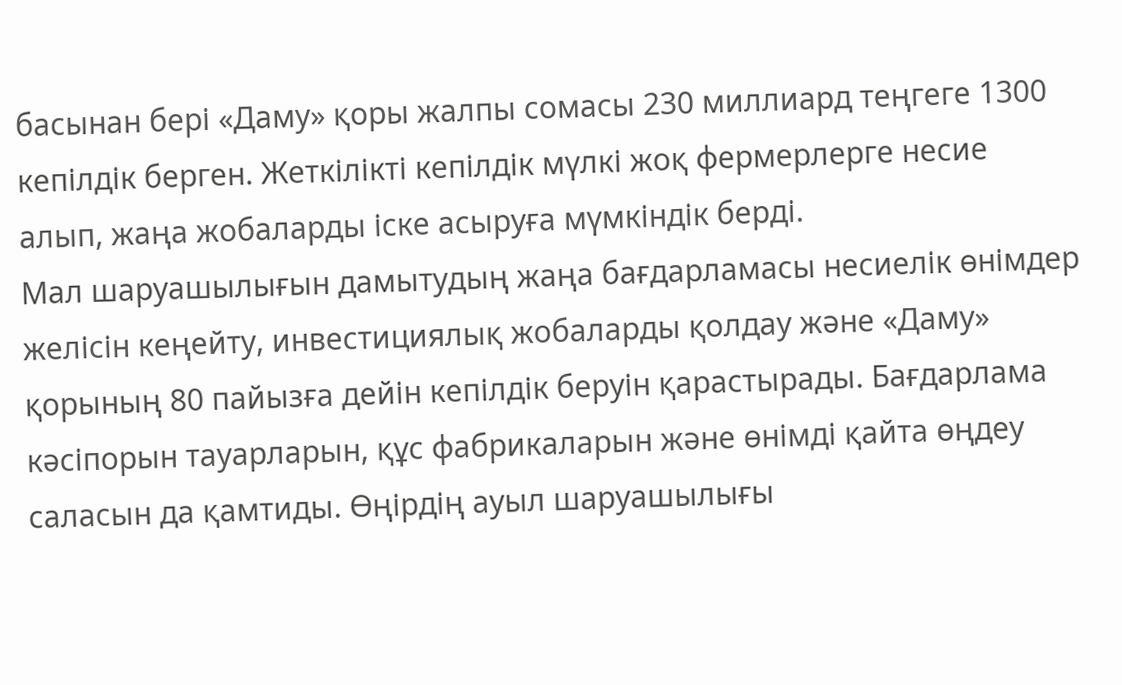басынан бері «Даму» қоры жалпы сомасы 230 миллиард теңгеге 1300 кепілдік берген. Жеткілікті кепілдік мүлкі жоқ фермерлерге несие алып, жаңа жобаларды іске асыруға мүмкіндік берді.
Мал шаруашылығын дамытудың жаңа бағдарламасы несиелік өнімдер желісін кеңейту, инвестициялық жобаларды қолдау және «Даму» қорының 80 пайызға дейін кепілдік беруін қарастырады. Бағдарлама кәсіпорын тауарларын, құс фабрикаларын және өнімді қайта өңдеу саласын да қамтиды. Өңірдің ауыл шаруашылығы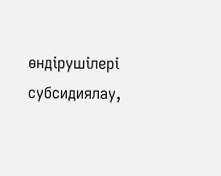өндірушілері субсидиялау,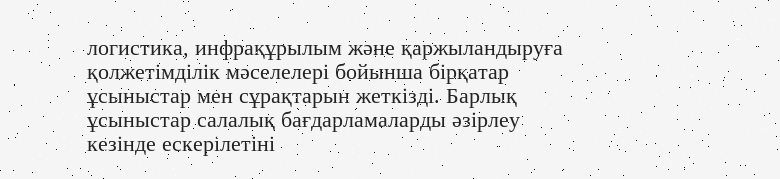логистика, инфрақұрылым және қаржыландыруға қолжетімділік мәселелері бойынша бірқатар ұсыныстар мен сұрақтарын жеткізді. Барлық ұсыныстар салалық бағдарламаларды әзірлеу кезінде ескерілетіні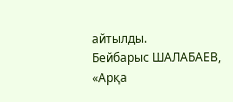айтылды.
Бейбарыс ШАЛАБАЕВ,
«Арқа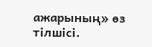ажарының» өз тілшісі.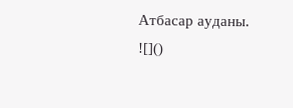Атбасар ауданы.
![]()